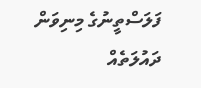ފަލަސްތީނުގެ މިނިވަން ދައުލަތެއް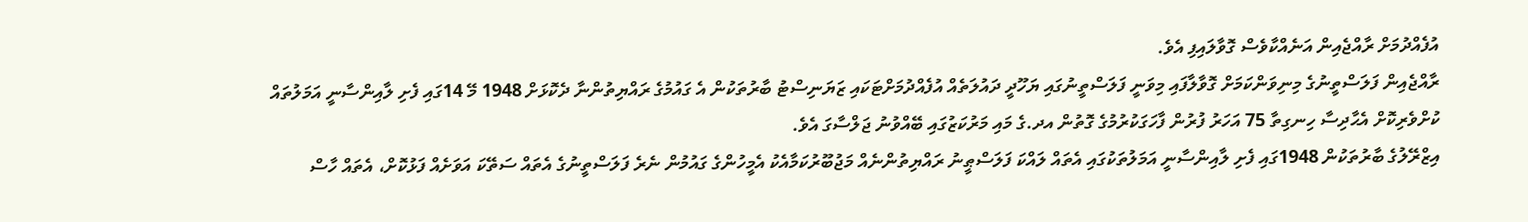އުފެއްދުމަށް ރާއްޖެއިން އަނެއްކާވެސް ގޮވާލައިފި އެވެ.
ރާއްޖެއިން ފަލަސްތީނުގެ މިނިވަންކަމަށް ގޮވާލާފައި މިވަނީ ފަލަސްތީނުގައި ޔަހޫދީ ދައުލަތެއް އުފެއްދުމަށްޓަކައި ޒަޔަނިސްޓު ބާރުތަކުން އެ ގައުމުގެ ރައްޔިތުންނާ ދެކޮޅަށް 1948 މޭ 14ގައި ފެށި ލާއިންސާނީ އަމަލުތައް ކުށްވެރިކޮށް އެޙާދިސާ ހިނގިތާ 75 އަހަރު ފުރުން ފާހަގަކުރުމުގެ ގޮތުން އދ.ގެ މައި މަރުކަޒުގައި ބޭއްވުނު ޖަލްސާގަ އެވެ.
އިޒްރޭލުގެ ބާރުތަކުން 1948ގައި ފެށި ލާއިންސާނީ އަމަލުތަކުގައި އެތައް ލައްކަ ފަލަސްޠީނު ރައްޔިތުންނެއް މަޖުބޫރުކަމާއެކު އެމީހުންގެ ގައުމުން ނެރެ ފަލަސްތީނުގެ އެތައް ސަތޭކަ އަވަށެއް ފަޅުކޮށް، އެތައް ހާސް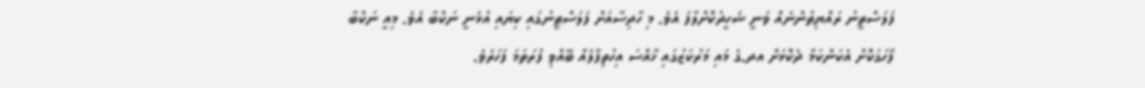ފަލަސްތީނު ރައްޔިތުންނެއް ވަނީ ޝަހީދުކޮށްލާފަ އެވެ. މި ހާދިސާއަށް ފަލަސްޠީނުގައި ކިޔައި އުޅެނީ ނަކްބާ އެވެ. މިއީ ނަކްބާ ފާހަގަކޮށް އެކަންކަމާ ދެކޮޅަށް އދ.ގެ މައި މަރުކަޒުގައި ޚާއްސަ އިހުތިފާލެއް ބޭއްވި ފުރަތަމަ ފަހަރެވެ.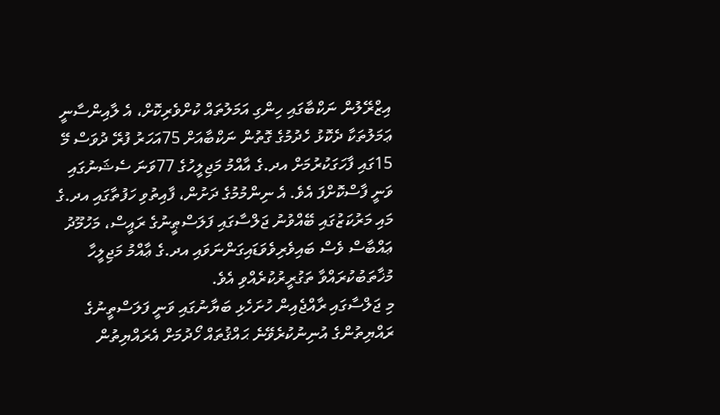އިޒްރޭލުން ނަކްބާގައި ހިންގި އަމަލުތައް ކުށްވެރިކޮށް، އެ ލާއިންސާނީ ޢަމަލުތަކާ ދެކޮޅު ހެދުމުގެ ގޮތުން ނަކްބާއަށް 75އަހަރު ފުރޭ ދުވަސް މޭ 15ގައި ފާހަގަކުރުމަށް އދ.ގެ އާއްމު މަޖިލީހުގެ 77ވަނަ ސެޝަނުގައި ވަނީ ފާސްކޮށްފަ އެވެ. އެ ނިންމުމުގެ ދަށުން، ފާއިތުވި ހަފުތާގައި އދ.ގެ މައި މަރުކަޒުގައި ބޭއްވުނު ޖަލްސާގައި ފަލަސްޠީނުގެ ރައީސް، މަހުމޫދު ޢައްބާސް ވެސް ބައިވެރިވެވަޑައިގަންނަވައި އދ.ގެ ޢާއްމު މަޖިލީހާ މުޚާތަބުކުރައްވާ ތަގުރީރުކުރެއްވި އެވެ.
މި ޖަލްސާގައި ރާއްޖެއިން ހުށަހެޅި ބަޔާނުގައި ވަނީ ފަލަސްތީނުގެ ރައްޔިތުންގެ އުނިނުކުރެވޭނެ ޙައްޤުތައް ހޯދުމަށް އެރައްޔިތުން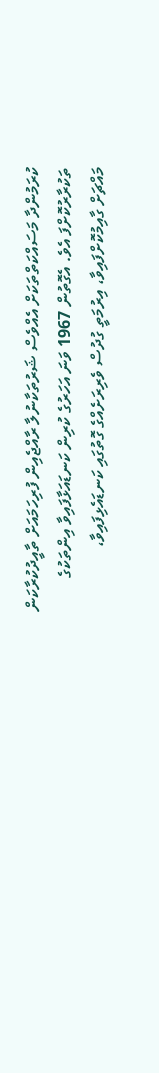ކުރަމުންދާ މަސައްކަތްތަކަށް އެއްވެސް ޝަރުތަކާނުލާ ރާއްޖެއިން ފުރިހަމައަށް ތާއީދުކުރާކަން ތަކުރާރުކޮށްފަ އެވެ. އެގޮތުން 1967 ވަނަ އަހަރުގެ ކުރިން ކަނޑައަޅާފައިވާ އިންތަކުގެ މައްޗަށް ގާއިމުކޮށްފައިވާ، އިރުމަތީ ގުދުސް ވެރިރަށެއްގެ ގޮތުގައި ކަނޑައެޅިފައިވާ،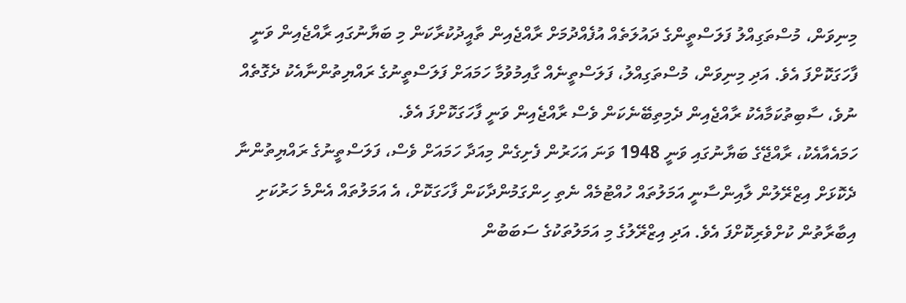މިނިވަން، މުސްތަގިއްލު ފަލަސްތީންގެ ދައުލަތެއް އުފެއްދުމަށް ރާއްޖެއިން ތާއީދުކުރާކަން މި ބަޔާނުގައި ރާއްޖެއިން ވަނީ ފާހަގަކޮށްފަ އެވެ. އަދި މިނިވަން، މުސްތަގިއްލު، ފަލަސްތީނެއް ގާއިމުވުމާ ހަމައަށް ފަލަސްތީނުގެ ރައްޔިތުންނާއެކު ދެގޮތެއް ނުވެ، ސާބިތުކަމާއެކު ރާއްޖެއިން ދެމިތިބޭނެކަން ވެސް ރާއްޖެއިން ވަނީ ފާހަގަކޮށްފަ އެވެ.
ހަމައެއާއެކު، ރާއްޖޭގެ ބަޔާނުގައި ވަނީ 1948 ވަނަ އަހަރުން ފެށިގެން މިއަދާ ހަމައަށް ވެސް، ފަލަސްތީނުގެ ރައްޔިތުންނާ ދެކޮޅަށް އިޒްރޭލުން ލާއިންސާނީ އަމަލުތައް ހުއްޓުމެއް ނެތި ހިންގަމުންދާކަން ފާހަގަކޮށް، އެ އަމަލުތައް އެންމެ ހަރުކަށި އިބާރާތުން ކުށްވެރިކޮށްފަ އެވެ. އަދި އިޒްރޭލުގެ މި އަމަލުތަކުގެ ސަބަބުން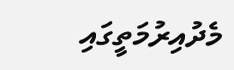މެދުއިރުމަތީގައި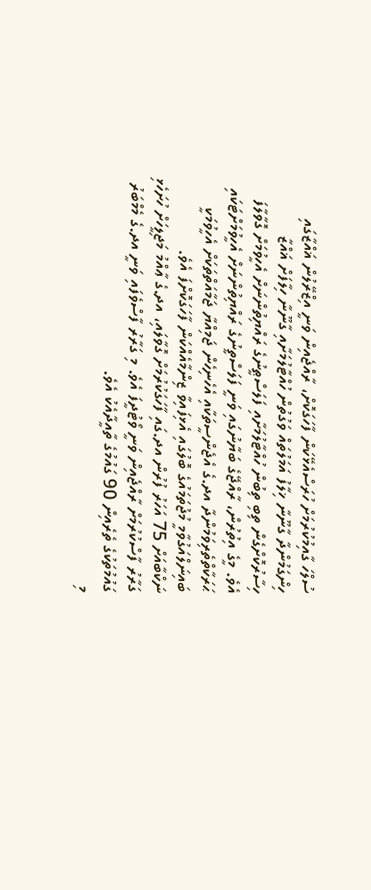ސުލްހަ ގާއިމުކުރުމަށް ހުރަސްއެޅޭކަން ފާހަގަކޮށް، ރާއްޖެއިން ވަނީ އިޒްރޭލުން ޣައްޒާގައި ހިންގަމުންދާ ގާނޫނާ ޚިލާފު އަމަލުތައް ވަގުތުން ހުއްޓާލުމަށާއި ގާނޫނާ ހިލާފަށް ޣައްޒާ ހިސާރުކޮށްގެން ތިބި ތިބުން ހުއްޓާލުމަށާއި ފަލަސްޠީނުގެ ރައްޔިތުންނަށް އެހީވުމަށް ގޮވާލާފަ އެވެ. މީގެ އިތުރުން، ރާއްޖޭގެ ބަޔާނުގައި ވަނީ ފަލަސްތީނުގެ ރައްޔިތުންނަށް އެހީވުމަށްޓަކައި ޙަރަކާތްތެރިވަމުންދާ އދ.ގެ އެޖެންސީތަކާއި އެހެނިހެން ޖަމިއްޔާ ޖަމާއަތްތަކަށް އެހީވުމަކީ ބައިނަލްއަގުވާމީ މުޖުތަމައުގެ ބޮލުގައި އެޅިފައިވާ ޒިންމާއެއްކަން ފާހަގަކޮށްފަ އެވެ.
ނަކްބާއަށް 75 އަހަރު ފުރުން އދ.ގައި ފާހަގަކުރުމަށް ގޮވާލައި، އދ.ގެ ޢާއްމު މަޖިލީހަށް ހުށަހެޅި ގަރާރު ފާސްކުރުމަށް ރާއްޖެއިން ވަނީ ވޯޓުދީފަ އެވެ. މި ގަރާރު ފާސްވެފައި ވަނީ އދ.ގެ މެމްބަރު ގައުމުތަކުގެ ތެރެއިން 90 ގައުމުގެ ތާއީދާއެކު އެވެ.
މި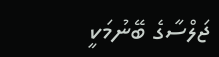ޖަލްސާގެ ބޭނުމަކީ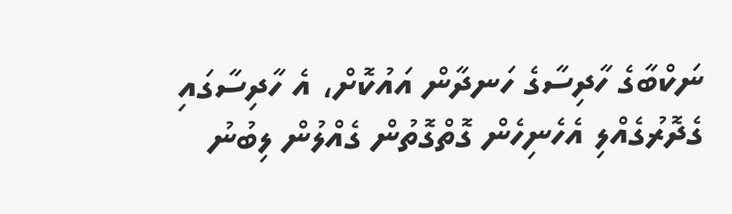ނަކްބާގެ ހާދިސާގެ ހަނދާން އައުކޮށް، އެ ހާދިސާގައި ގެދޮރުގެއްލި އެހެނިހެން ގޮތްގޮތުން ގެއްލުން ލިބުނު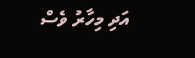އަދި މިހާރު ވެސް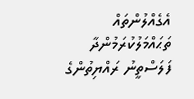އެގެއްލުންތައް ތަޙައްމަލުކުރަމުންދާ ފަލަސްތީނު ރައްޔިތުންގެ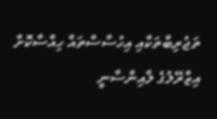ތަޖުރިބާތަކާއި އިހުސާސްތައް ހިއްސާކޮށް އިޒްރޭލުގެ ލާއިންސާނީ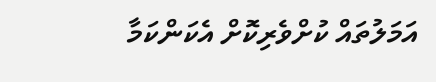އަމަލުތައް ކުށްވެރިކޮށް އެކަންކަމާ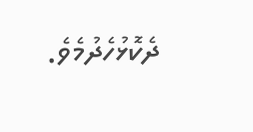ދެކޮޅުހެދުމެވެ.